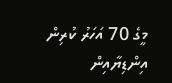މީގެ 70 އަހަރު ކުރިން އިންޑިޔާއިން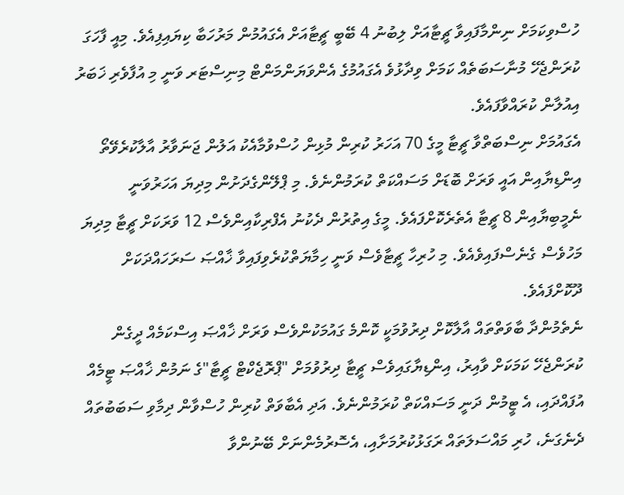ހުސްވިކަމަށް ނިންމާފައިވާ ޗީޓާއަށް ލިބުނު 4 ބޭބީ ޗީޓާއަށް އެގައުމުން މަރުހަބާ ކިޔައިފިއެވެ. މިއީ ފާހަގަ ކުރަންޖެހޭ މުނާސަބަތެއް ކަމަށް ވިދާޅުވެ އެގައުމުގެ އެންވަޔަންމަންޓް މިނިސްޓަރ ވަނީ މި އުފާވެރި ޚަބަރު އިއުލާން ކުރައްވާފައެވެ.
އެގައުމަށް ނިސްބަތްވާ ޗީޓާ މީގެ 70 އަހަރު ކުރިން މުޅިން ހުސްވުމާއެކު އަލުން ޖަނަވާރު އާލާކުރެވޭތޯ އިންޑިޔާއިން އައީ ވަރަށް ބޮޑަށް މަސައްކަތް ކުރަމުންނެވެ. މި ޕްލޭންގެދަށުން މިދިޔަ އަހަރުވަނީ ނެމީބިޔާއިން 8 ޗީޓާ އެތެރެކޮށްފައެވެ. މީގެ އިތުރުން ދެކުނު އެފްރިކާއިންވެސް 12 ވަރަކަށް ޗީޓާ މިދިޔަ މަހުވެސް ގެނެސްފައިވެއެވެ. މި ހުރިހާ ޗީޓާވެސް ވަނީ ހިމާޔަތްކުރެވިފައިވާ ޚާއްޞަ ސަރަހައްދަކަށް ދޫކޮށްފައެވެ.
ނެތެމުންދާ ބާވަތްތައް އާލާކޮށް ދިރުވުމަކީ ކޮންމެ ގައުމަކުންވެސް ވަރަށް ޚާއްޞަ އިސްކަމެއް ދީގެން ކުރަންޖެހޭ ކަމަކަށް ވާއިރު، އިންޑިޔާގައިވެސް ޗީޓާ ދިރުވުމަށް "ޕްރޮޖެކްޓް ޗީޓާ"ގެ ނަމުން ޚާއްޞަ ޓީމެއް އުފައްދައި، އެ ޓީމުން ދަނީ މަސައްކަތް ކުރަމުންނެވެ. އަދި އެބާވަތް ކުރިން ހުސްވާން ދިމާވި ސަބަބުތައް ދެނެގަނެ، ހުރި މައްސަލަތައް ރަގަޅުކުރުމަށާއި، އެސޮރުމެންނަށް ބޭނުންވާ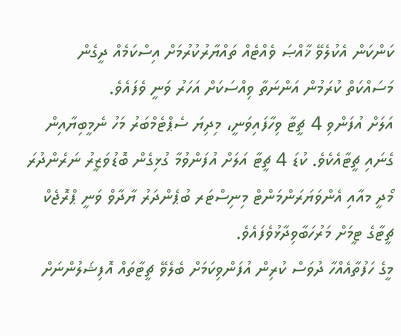ކަންކަން އެކުލެވޭ ޚާއްޞަ ވެއްޓެއް ތައްޔާރުކުރުމަށް އިސްކަމެއް ދީގެން މަސައްކަތް ކުރަމުން އަންނަތާ ވިއްސަކަށް އަހަރު ވަނީ ވެފައެވެ.
އަލަށް އުފަންވި 4 ޗީޓާ ވިހާފައިވަނީ، މިދިޔަ ސެޕްޓެމްބަރު މަހު ނެމީބިޔާއިން ގެނައި ޗީޓާއެކެވެ. ކުޑަ 4 ޗީޓާ އަލަށް އުފަންވުމާ ގުޅިގެން ބޮޑުވަޒީރު ނަރެންދުރަ މޯދީ މއާއި އެންވަޔަރަންމަންޓް މިނިސްޓަރ ބުޕެންދަރު ޔާދާވް ވަނީ ޕްރޮޖެކް ޗީޓާގެ ޓީމަށް މަރުހަބާވިދާޅުވެފައެވެ.
މީގެ ހަފުތާއެއްހާ ދުވަސް ކުރިން އުފަންވިކަމަށް ބެލެވޭ ޗީޓާތައް އޮފިޝަލުންނަށް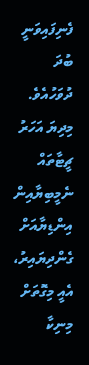ފެނިފައިވަނީ ބުދަ ދުވަހުއެވެ.
މިދިޔަ އަހަރު ޗީޓާތައް ނެމީބިޔާއިން އިންޑިޔާއަށް ގެންދިޔައިރު، އެއީ މިގޮތަށް މިނިކާ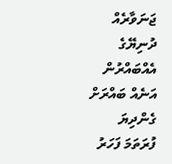ޖަނަވާރެއް ދުނިޔޭގެ އެއްބައްރުން އަނެއް ބައްރަށް ގެންދިޔަ ފުރަތަމަ ފަހަރު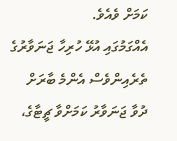ކަމަށް ވެއެވެ.
އެއްގަމުގައި އުޅޭ ހުރިހާ ޖަނަވާރުގެ ތެރެއިންވެސް އެންމެ ބާރަށް ދުވާ ޖަނަވާރު ކަމަށްވާ ޗީޓާގެ،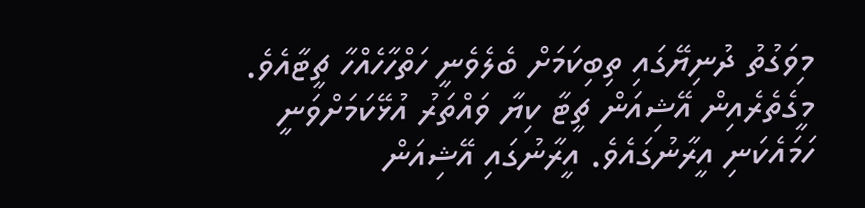މިވަގުތު ދުނިޔޭގައި ތިބިކަމަށް ބެލެވެނީ ހަތްހާހެއްހާ ޗީޓާއެވެ. މީގެތެރެއިން އޭޝިއަން ޗީޓާ ކިޔާ ވައްތަރު އުޅޭކަމަށްވަނީ ހަމައެކަނި އީރާނުގައެވެ. އީރާނުގައި އޭޝިއަން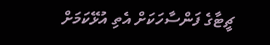ޗީޓާގެ ފަންސާހަކަށް އެތި އުޅޭކަމަށް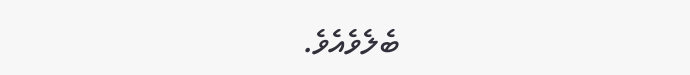ބެލެވެއެވެ.